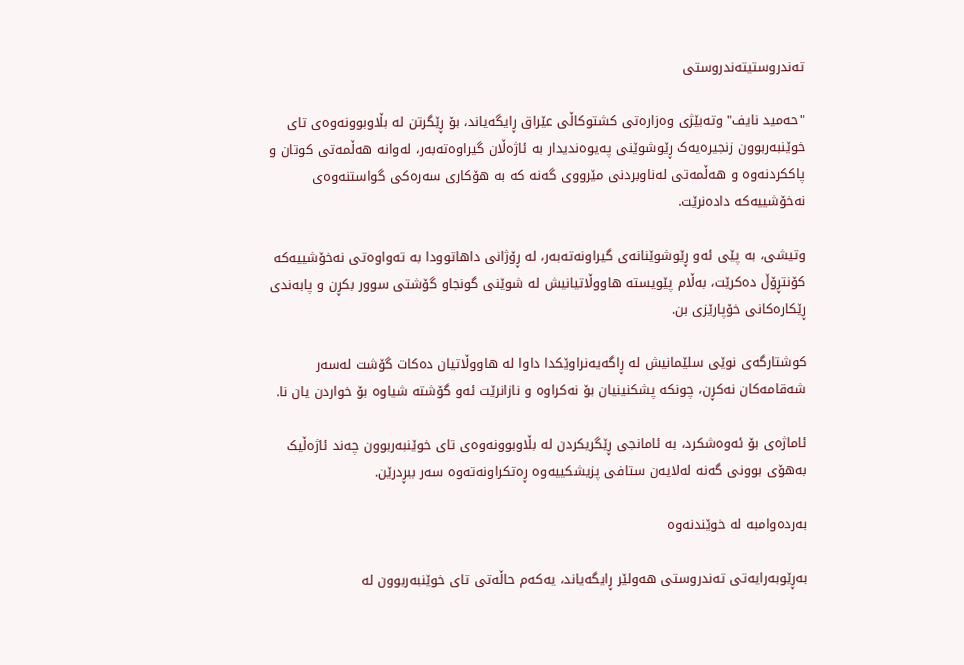تەندروستیتەندروستی

"حەمید نایف" وتەبێژی وەزارەتی کشتوکاڵی عێراق ڕایگەیاند، بۆ ڕێگرتن لە بڵاوبوونەوەی تای خوێنبەربوون زنجیرەیەک ڕێوشوێنی پەیوەندیدار بە ئاژەڵان گیراوەتەبەر، لەوانە ھەڵمەتی کوتان و پاککردنەوە و ھەڵمەتی لەناوبردنی مێرووی گەنە کە بە ھۆکاری سەرەکی گواستنەوەی نەخۆشییەکە دادەنرێت.

وتیشی، بە پێی ئەو ڕێوشوێنانەی گیراونەتەبەر، لە ڕۆژانی داھاتوودا بە تەواوەتی نەخۆشییەکە کۆنتڕۆڵ دەکرێت، بەڵام پێویستە ھاووڵاتیانیش لە شوێنی گونجاو گۆشتی سوور بکڕن و پابەندی ڕێکارەکانی خۆپارێزی بن.

کوشتارگەی نوێی سلێمانیش لە ڕاگەیەنراوێکدا داوا لە ھاووڵاتیان دەکات گۆشت لەسەر شەقامەکان نەکڕن، چونکە پشکنینیان بۆ نەکراوە و نازانرێت ئەو گۆشتە شیاوە بۆ خواردن یان نا.

ئاماژەی بۆ ئەوەشکرد، بە ئامانجی ڕێگریکردن لە بڵاوبوونەوەی تای خوێنبەربوون چەند ئاژەڵیک بەھۆی بوونی گەنە لەلایەن ستافی پزیشکییەوە ڕەتکراونەتەوە سەر ببڕدرێن.

بەردەوامبە لە خوێندنەوە

بەڕێوبەرایەتی تەندروستی ھەولێر ڕایگەیاند، یەکەم حاڵەتی تای خوێنبەربوون لە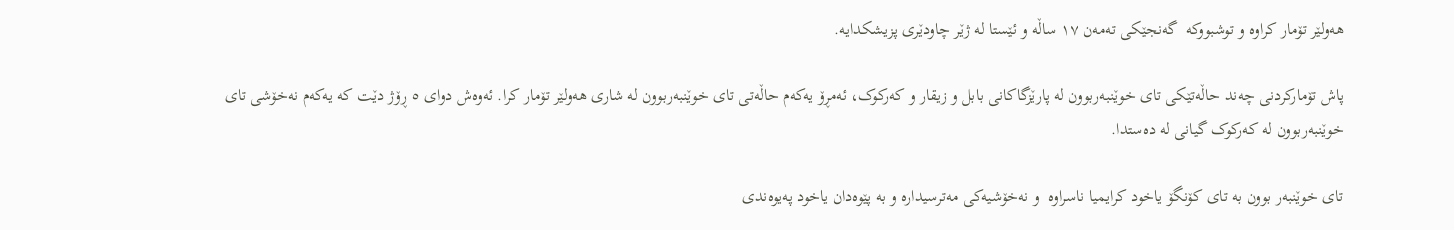ھەولێر تۆمار کراوە و توشبووکە  گەنجێکی تەمەن ١٧ ساڵە و ئێستا لە ژێر چاودێری پزیشکدایە.

پاش تۆمارکردنی چەند حاڵەتێکی تای خوێنبەربوون لە پارێزگاکانی بابل و زیقار و کەرکوک، ئەمڕۆ یەکەم حاڵەتی تای خوێنبەربوون لە شاری ھەولێر تۆمار کرا. ئەوەش دوای ٥ ڕۆژ دێت کە یەکەم نەخۆشی تای خوێنبەربوون لە کەرکوک گیانی لە دەستدا.

تای خوێنبەر بوون بە تای کۆنگۆ یاخود کرایمیا ناسراوە  و نەخۆشیەکی مەترسیدارە و بە پێوەدان یاخود پەیوەندی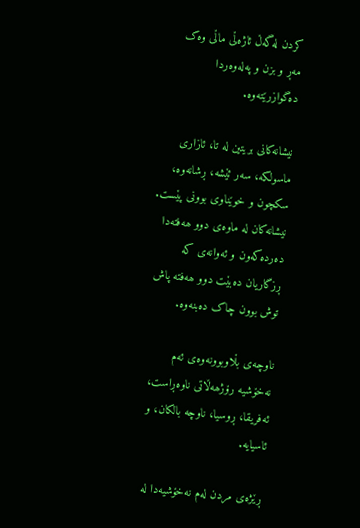کردن لەگەڵ ئاژەڵی ماڵی وەک مەڕ و بزن و پەلەوەردا دەگوازرێتەوە.

نیشانەکانی بریتین لە تا، ئازاری ماسولکە، سەر ئێشە، ڕشانەوە، سکچون و خوێناوی بوونی پێست. نیشانەکان لە ماوەی دوو ھەفتەدا دەردەکەون و ئەوانەی کە ڕزگاریان دەبێت دوو ھەفتە پاش توش بوون چاک دەبنەوە.

ناوچەی بڵاوبوونەوەی ئەم نەخۆشیە رۆژھەڵاتی ناوەڕاست، ئەفریقا، ڕوسیا، ناوچە بالکان، و ئاسیایە.

ڕێژەی مردن لەم نەخۆشیەدا لە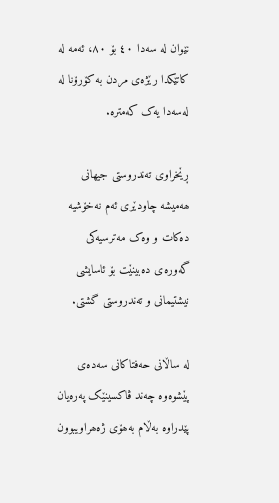نێوان لە سەدا ٤٠ بۆ ٨٠، ئەمە لە کاتێکدا رێژەی مردن بە کۆرۆنا لە لەسەدا یەک کەمترە.

ڕێخراوی تەندروستی جیھانی ھەمیشە چاودێری ئەم نەخۆشیە دەکات و وەک مەترسیەکی گەورەی دەبینێت بۆ ئاسایشی نیشتیمانی و تەندروستی گشتی.

لە ساڵانی حەفتاکانی سەدەی پێشوەوە چەند ڤاکسینێک پەرەیان پێدراوە بەڵام بەھۆی ژەھراویبوون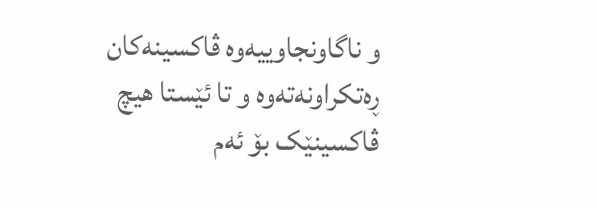و ناگاونجاوییەوە ڤاکسینەکان ڕەتکراونەتەوە و تا ئێستا ھیچ ڤاکسینێک بۆ ئەم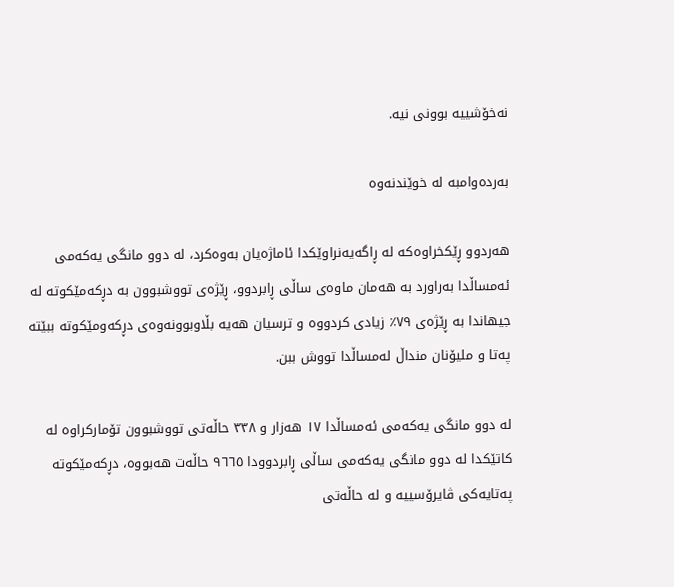نەخۆشییە بوونی نیە.

بەردەوامبە لە خوێندنەوە

ھەردوو ڕێکخراوەکە لە ڕاگەیەنراوێکدا ئاماژەیان بەوەکرد، لە دوو مانگی یەکەمی ئەمساڵدا بەراورد بە ھەمان ماوەی ساڵی ڕابردوو، ڕێژەی تووشبوون بە دڕکەمێکوتە لە جیھاندا بە ڕێژەی ٧٩٪ زیادی کردووە و ترسیان ھەیە بڵاوبوونەوەی دڕکەومێکوتە ببێتە پەتا و ملیۆنان منداڵ لەمساڵدا تووش ببن.

لە دوو مانگی یەکەمی ئەمساڵدا ١٧ ھەزار و ٣٣٨ حاڵەتی تووشبوون تۆمارکراوە لە کاتێکدا لە دوو مانگی یەکەمی ساڵی ڕابردوودا ٩٦٦٥ حاڵەت ھەبووە، دڕکەمێکوتە پەتایەکی ڤایرۆسییە و لە حاڵەتی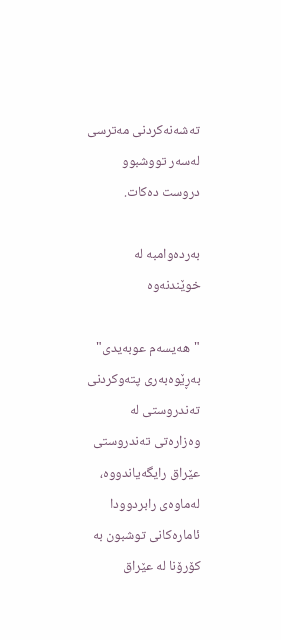تەشەنەکردنی مەترسی لەسەر تووشبوو دروست دەکات.

بەردەوامبە لە خوێندنەوە

"ھەیسەم عوبەیدی" بەڕێوەبەری پتەوکردنی تەندروستی لە وەزارەتی تەندروستی عێراق رایگەیاندووە، لەماوەی رابردوودا ئامارەکانی توشبون بە کۆرۆنا لە عێراق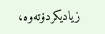زیادیکردۆتەوە،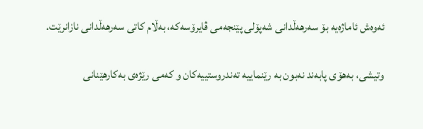ئەوەش ئاماژەیە بۆ سەرھەڵدانی شەپۆلی پێنجەمی ڤایرۆسەکە، بەڵام کاتی سەرھەڵدانی نازانرێت.

وتیشی، بەھۆی پابەند نەبون بە رێنماییە تەندروستییەکان و کەمی رێژەی بەکارھێنانی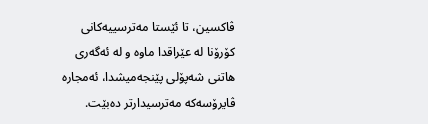ڤاکسین، تا ئێستا مەترسییەکانی کۆرۆنا لە عێراقدا ماوە و لە ئەگەری ھاتنی شەپۆلی پێنجەمیشدا، ئەمجارە ڤایرۆسەکە مەترسیدارتر دەبێت.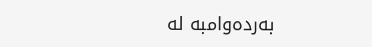بەردەوامبە لە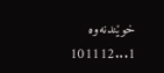خوێندنەوە
1...101112